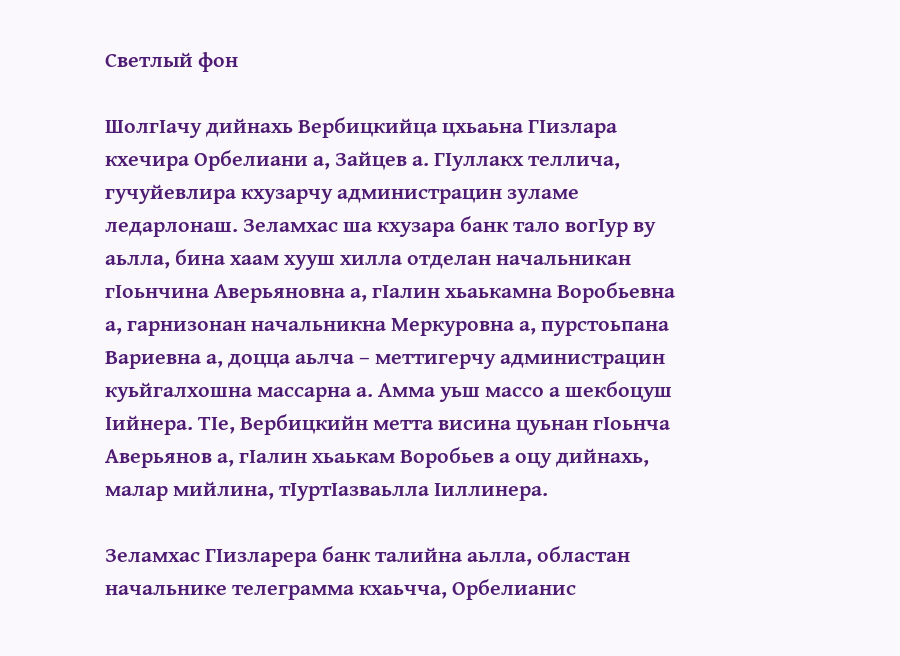Светлый фон

ШолгIачу дийнахь Вербицкийца цхьаьна ГIизлара кхечира Орбелиани а, Зайцев а. ГIуллакх теллича, гучуйевлира кхузарчу администрацин зуламе ледарлонаш. Зеламхас ша кхузара банк тало вогIур ву аьлла, бина хаам хууш хилла отделан начальникан гIоьнчина Аверьяновна а, гIалин хьаькамна Воробьевна а, гарнизонан начальникна Меркуровна а, пурстоьпана Вариевна а, доцца аьлча – меттигерчу администрацин куьйгалхошна массарна а. Амма уьш массо а шекбоцуш Iийнера. TIе, Вербицкийн метта висина цуьнан гIоьнча Аверьянов а, гIaлин хьаькам Воробьев а оцу дийнахь, малар мийлина, тIуртIазваьлла Iиллинера.

Зеламхас ГIизларера банк талийна аьлла, областан начальнике телеграмма кхаьчча, Орбелианис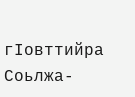гIовттийра Соьлжа-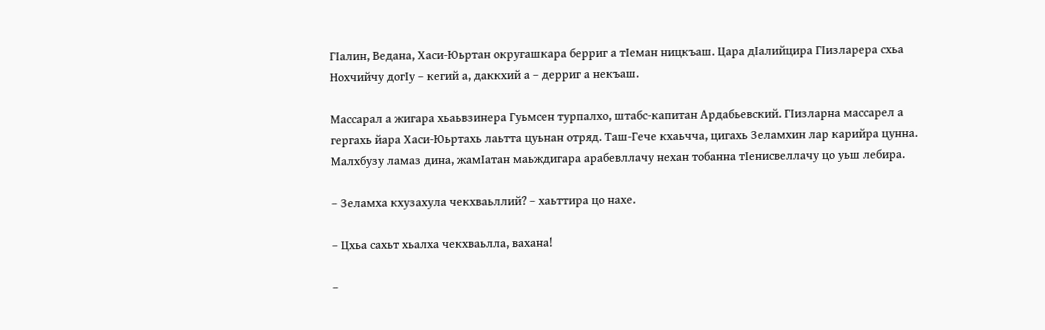ГIалин, Ведана, Хаси-Юьртан округашкара берриг а тIеман ницкъаш. Цара дIалийцира ГIизларера схьа Нохчийчу догIу – кегий а, даккхий а – дерриг а некъаш.

Массарал а жигара хьаьвзинера Гуьмсен турпалхо, штабс-капитан Ардабьевский. ГIизларна массарел а гергахь йара Хаси-Юьртахь лаьтта цуьнан отряд. Таш-Гече кхаьчча, цигахь Зеламхин лар карийра цунна. Малхбузу ламаз дина, жамIатан маьждигара арабевллачу нехан тобанна тIенисвеллачу цо уьш лебира.

– Зеламха кхузахула чекхваьллий? – хаьттира цо нахе.

– Цхьа сахьт хьалха чекхваьлла, вахана!

–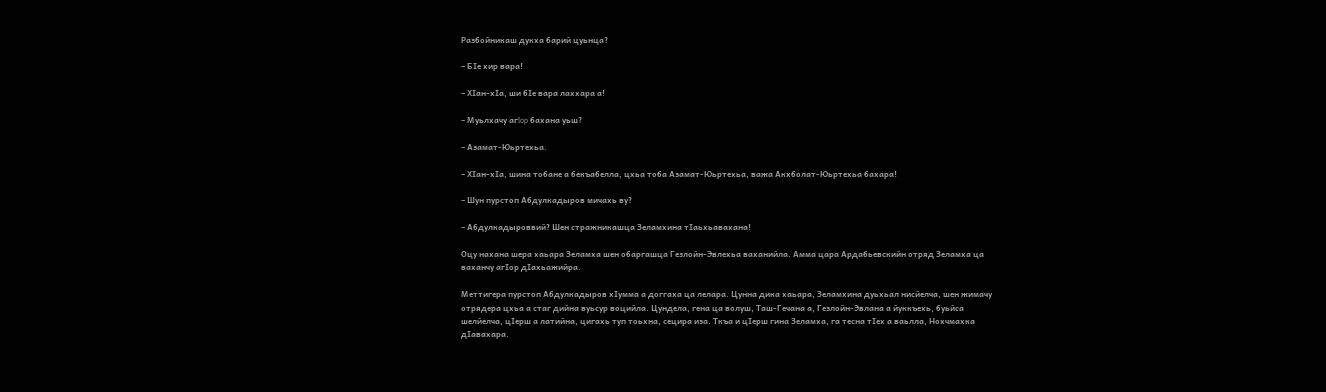Разбойникаш дукха барий цуьнца?

– БIе хир вара!

– ХIан-хIа, ши бIе вара лаххара а!

– Муьлхачу aгIop бахана уьш?

– Азамат-Юьртехьа.

– ХIан-хIа, шина тобане а бекъабелла, цхьа тоба Азамат-Юьртехьа, важа Акхболат-Юьртехьа бахара!

– Шун пурстоп Абдулкадыров мичахь ву?

– Абдулкадыроввий? Шен стражникашца Зеламхина тIаьхьавахана!

Оцу нахана шера хаьара Зеламха шен обаргашца Гезлойн-Эвлехьа ваханийла. Aмма цара Ардабьевскийн отряд Зеламха ца ваханчу aгIор дIахьажийра.

Меттигера пурстоп Абдулкадыров хIумма а доггаха ца лелара. Цунна дика хаьара, Зеламхина дуьхьал нисйелча, шен жимачу отрядера цхьа а стаг дийна вуьсур воцийла. Цундела, гена ца волуш, Таш-Гечана а, Гезлойн-Эвлана а йуккъехь, буьйса шелйелча, цIерш а латийна, цигахь туп тоьхна, сецира иза. Ткъа и цIерш гина Зеламха, га тесна тIех а ваьлла, Нохчмахка дIавахара.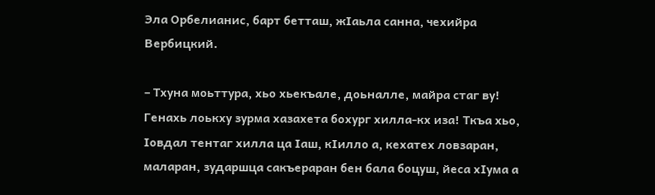Эла Орбелианис, барт бетташ, жIаьла санна, чехийра Вербицкий.

– Тхуна моьттура, хьо хьекъале, доьналле, майра стаг ву! Генахь лоькху зурма хазахета бохург хилла-кх иза! Ткъа хьо, Iовдал тентаг хилла ца Iаш, кIилло а, кехатех ловзаран, маларан, зударшца сакъераран бен бала боцуш, йеса хIума а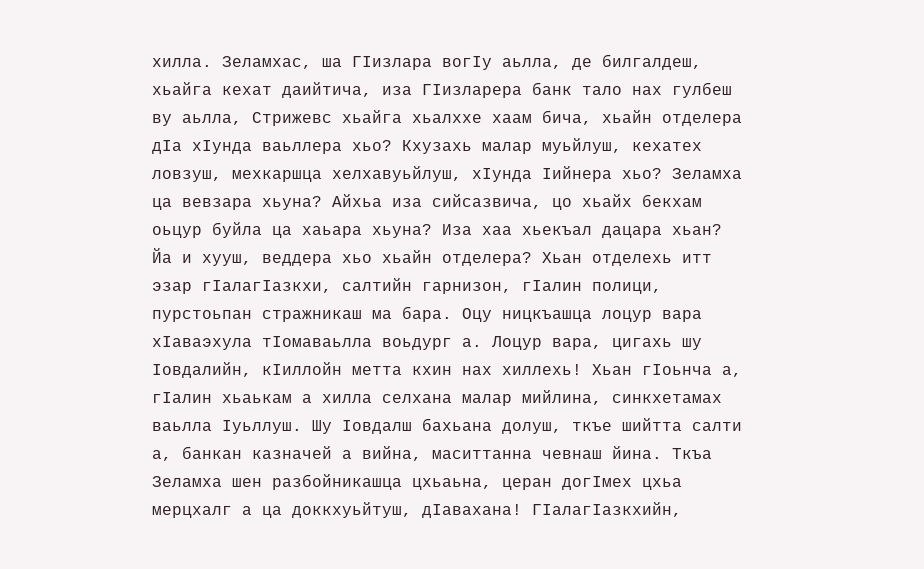хилла. Зеламхас, ша ГIизлара вогIу аьлла, де билгалдеш, хьайга кехат даийтича, иза ГIизларера банк тало нах гулбеш ву аьлла, Стрижевс хьайга хьалххе хаам бича, хьайн отделера дIа хIунда ваьллера хьо? Кхузахь малар муьйлуш, кехатех ловзуш, мехкаршца хелхавуьйлуш, хIунда Iийнера хьо? Зеламха ца вевзара хьуна? Айхьа иза сийсазвича, цо хьайх бекхам оьцур буйла ца хаьара хьуна? Иза хаа хьекъал дацара хьан? Йа и хууш, веддера хьо хьайн отделера? Хьан отделехь итт эзар гIалагIазкхи, салтийн гарнизон, гIалин полици, пурстоьпан стражникаш ма бара. Оцу ницкъашца лоцур вара хIаваэхула тIомаваьлла воьдург а. Лоцур вара, цигахь шу Iовдалийн, кIиллойн метта кхин нах хиллехь! Хьан гIоьнча а, гIалин хьаькам а хилла селхана малар мийлина, синкхетамах ваьлла Iуьллуш. Шу Iовдалш бахьана долуш, ткъе шийтта салти а, банкан казначей а вийна, маситтанна чевнаш йина. Ткъа Зеламха шен разбойникашца цхьаьна, церан догIмех цхьа мерцхалг а ца доккхуьйтуш, дIавахана! ГIалагIазкхийн,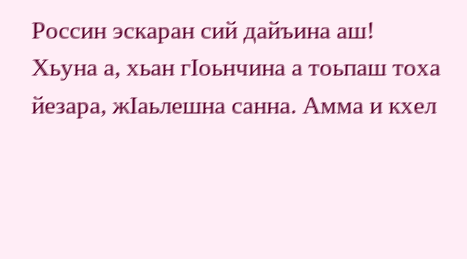Россин эскаран сий дайъина аш! Хьуна а, хьан гIоьнчина а тоьпаш тоха йезара, жIаьлешна санна. Амма и кхел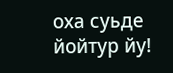оха суьде йойтур йу!